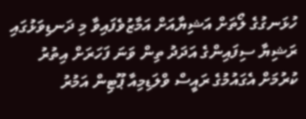ހުޅަނގުގެ ލޯތަށް އަޝިޔާއަށް އަމާޒުވެފައިވާ މި ދަނޑިވަޅުގައި ރަޝިޔާ ސިފައިންގެ އަދަދު ތިން ވަނަ ފަހަރަށް އިތުރު ކުރުމަށް އެގައުމުގެ ރައީސް ވްލަޑިމިއާ ޕޫޓިން އަމުރު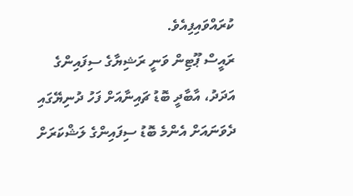ކުރައްވައިފިއެވެ.
ރައީސް ޕޫޓިން ވަނީ ރަޝިޔާގެ ސިފައިންގެ އަދަދު، އާބާދީ ބޮޑު ޗައިނާއަށް ފަހު ދުނިޔޭގައި ދެވަނައަށް އެންމެ ބޮޑު ސިފައިންގެ ލަޝްކަރަށް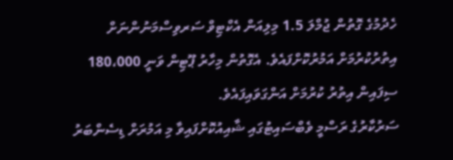ހެދުމުގެ ގޮތުން ޖުމްލަ 1.5 މިލިއަން އެކްޓިވް ސަރވިސްމަނުންނަށް އިތުރުކުރުމަށް އަމުރުކޮށްފައެވެ. އެގޮތުން މިހާރު ޕޫޓިން ވަނީ 180،000 ސިފައިން އިތުރު ކުރުމަށް އަންގަވައިފައެވެ.
ސަރުކާރުގެ ރަސްމީ ވެބްސައިޓުގައި ޝާއިއުކޮށްފައިވާ މި އަމުރަށް ޑިސެންބަރު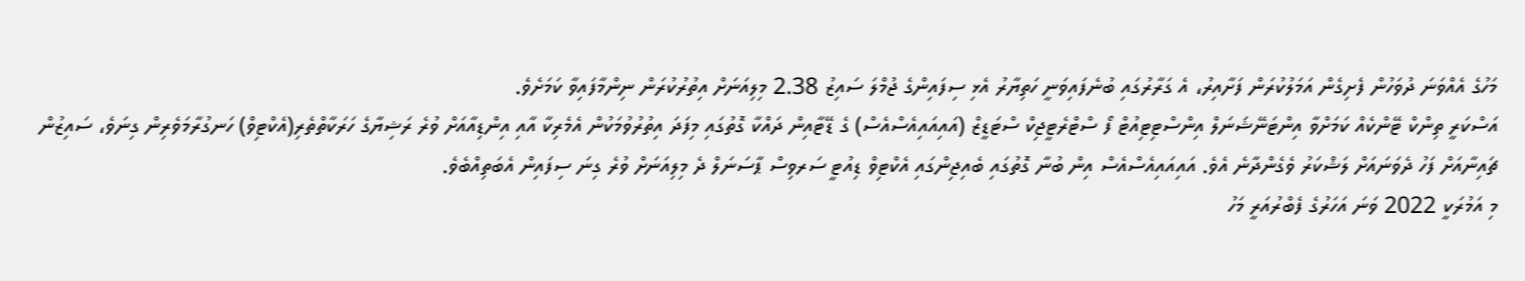މަހުގެ އެއްވަނަ ދުވަހުން ފެށިގެން އަމަލުކުރަން ފަށާއިރު، އެ ގަރާރުގައި ބުނެފައިވަނީ ހަތިޔާރު އެޅި ސިފައިންގެ ޖުމްލަ ސައިޒު 2.38 މިލިއަނަށް އިތުރުކުރަން ނިންމާފައިވާ ކަމަށެވެ.
އަސްކަރީ ތިންކް ޓޭންކެއް ކަމަށްވާ އިންޓަނޭޝަނަލް އިންސްޓިޓިއުޓް ފޯ ސްޓްރެޓީޖިކް ސްޓަޑީޒް (އައިއައިއެސްއެސް) ގެ ޑޭޓާއިން ދައްކާ ގޮތުގައި މިފަދަ އިތުރުވުމަކުން އެމެރިކާ އާއި އިންޑިއާއަށް ވުރެ ރަޝިޔާގެ ހަރަކާތްތެރި(އެކްޓިވް) ހަނގުރާމަވެރިން ގިނަވެ، ސައިޒުން ޗައިނާއަށް ފަހު ދެވަނައަށް ލަޝްކަރު ވެގެންދާނެ އެވެ. އައިއައިއެސްއެސް އިން ބުނާ ގޮތުގައި ބެއިޖިންގައި އެކްޓިވް ޑިއުޓީ ސަރވިސް ޕާސަނަލް ދެ މިލިއަނަށް ވުރެ ގިނަ ސިފައިން އެބަތިއްބެވެ.
މި އަމުރަކީ 2022 ވަނަ އަހަރުގެ ފެބްރުއަރީ މަހު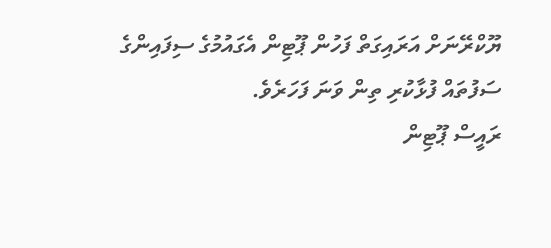ޔޫކްރޭނަށް އަރައިގަތް ފަހުން ޕޫޓިން އެގައުމުގެ ސިފައިންގެ ސަފުތައް ފުޅާކުރި ތިން ވަނަ ފަހަރެވެ.
ރައީސް ޕޫޓިން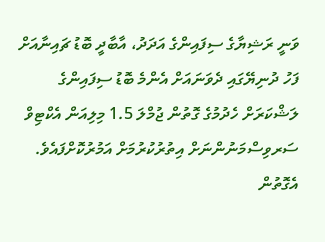ވަނީ ރަޝިޔާގެ ސިފައިންގެ އަދަދު، އާބާދީ ބޮޑު ޗައިނާއަށް ފަހު ދުނިޔޭގައި ދެވަނައަށް އެންމެ ބޮޑު ސިފައިންގެ ލަޝްކަރަށް ހެދުމުގެ ގޮތުން ޖުމްލަ 1.5 މިލިއަން އެކްޓިވް ސަރވިސްމަނުންނަށް އިތުރުކުރުމަށް އަމުރުކޮށްފައެވެ. އެގޮތުން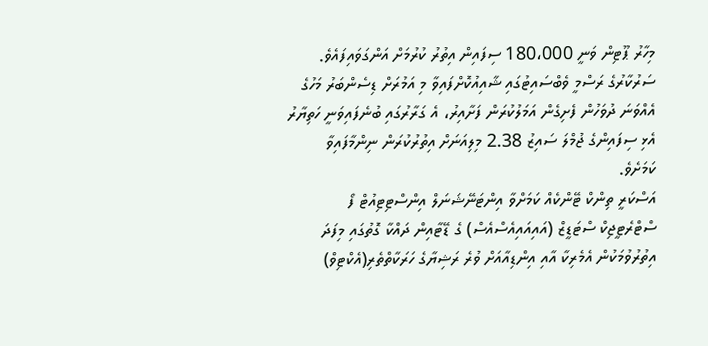މިހާރު ޕޫޓިން ވަނީ 180،000 ސިފައިން އިތުރު ކުރުމަށް އަންގަވައިފައެވެ.
ސަރުކާރުގެ ރަސްމީ ވެބްސައިޓުގައި ޝާއިއުކޮށްފައިވާ މި އަމުރަށް ޑިސެންބަރު މަހުގެ އެއްވަނަ ދުވަހުން ފެށިގެން އަމަލުކުރަން ފަށާއިރު، އެ ގަރާރުގައި ބުނެފައިވަނީ ހަތިޔާރު އެޅި ސިފައިންގެ ޖުމްލަ ސައިޒު 2.38 މިލިއަނަށް އިތުރުކުރަން ނިންމާފައިވާ ކަމަށެވެ.
އަސްކަރީ ތިންކް ޓޭންކެއް ކަމަށްވާ އިންޓަނޭޝަނަލް އިންސްޓިޓިއުޓް ފޯ ސްޓްރެޓީޖިކް ސްޓަޑީޒް (އައިއައިއެސްއެސް) ގެ ޑޭޓާއިން ދައްކާ ގޮތުގައި މިފަދަ އިތުރުވުމަކުން އެމެރިކާ އާއި އިންޑިއާއަށް ވުރެ ރަޝިޔާގެ ހަރަކާތްތެރި(އެކްޓިވް)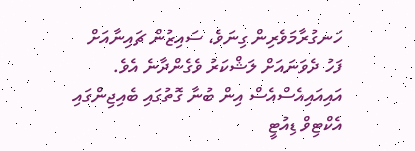ހަނގުރާމަވެރިން ގިނަވެ، ސައިޒުން ޗައިނާއަށް ފަހު ދެވަނައަށް ލަޝްކަރު ވެގެންދާނެ އެވެ. އައިއައިއެސްއެސް އިން ބުނާ ގޮތުގައި ބެއިޖިންގައި އެކްޓިވް ޑިއުޓީ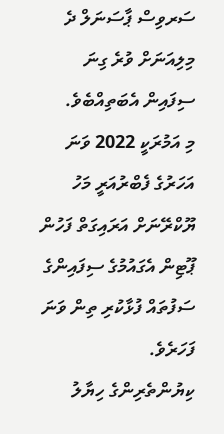ސަރވިސް ޕާސަނަލް ދެ މިލިއަނަށް ވުރެ ގިނަ ސިފައިން އެބަތިއްބެވެ.
މި އަމުރަކީ 2022 ވަނަ އަހަރުގެ ފެބްރުއަރީ މަހު ޔޫކްރޭނަށް އަރައިގަތް ފަހުން ޕޫޓިން އެގައުމުގެ ސިފައިންގެ ސަފުތައް ފުޅާކުރި ތިން ވަނަ ފަހަރެވެ.
ކިޔުންތެރިންގެ ހިޔާލު